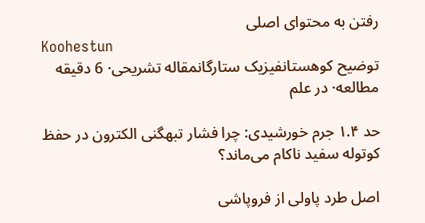رفتن به محتوای اصلی
Koohestun
توضیح کوهستانفیزیک ستارگانمقاله تشریحی· 6 دقیقه مطالعه· در علم

حد ۱.۴ جرم خورشیدی: چرا فشار تبهگنی الکترون در حفظ کوتوله سفید ناکام می‌ماند؟

اصل طرد پاولی از فروپاشی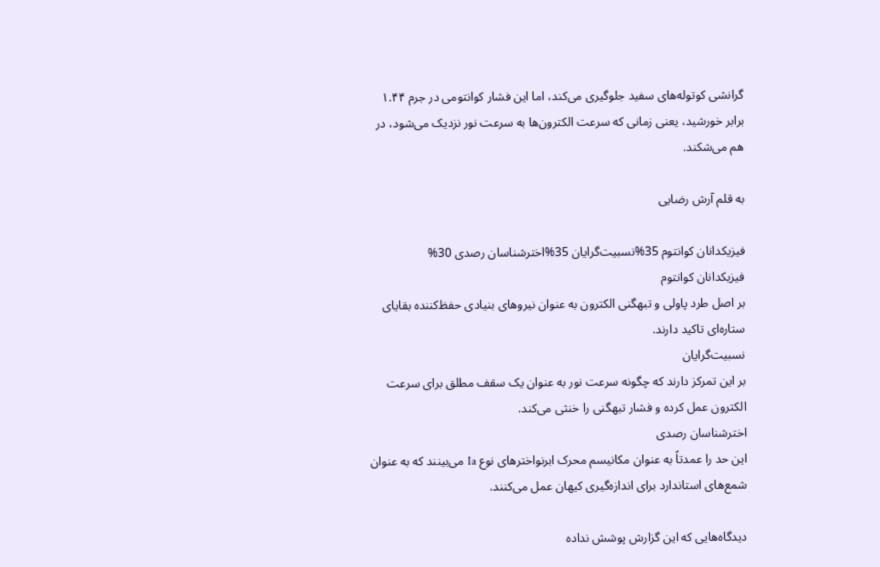گرانشی کوتوله‌های سفید جلوگیری می‌کند، اما این فشار کوانتومی در جرم ۱.۴۴ برابر خورشید، یعنی زمانی که سرعت الکترون‌ها به سرعت نور نزدیک می‌شود، در هم می‌شکند.

به قلم آرش رضایی

فیزیکدانان کوانتوم 35%نسبیت‌گرایان 35%اخترشناسان رصدی 30%
فیزیکدانان کوانتوم
بر اصل طرد پاولی و تبهگنی الکترون به عنوان نیروهای بنیادی حفظ‌کننده بقایای ستاره‌ای تاکید دارند.
نسبیت‌گرایان
بر این تمرکز دارند که چگونه سرعت نور به عنوان یک سقف مطلق برای سرعت الکترون عمل کرده و فشار تبهگنی را خنثی می‌کند.
اخترشناسان رصدی
این حد را عمدتاً به عنوان مکانیسم محرک ابرنواخترهای نوع Ia می‌بینند که به عنوان شمع‌های استاندارد برای اندازه‌گیری کیهان عمل می‌کنند.

دیدگاه‌هایی که این گزارش پوشش نداده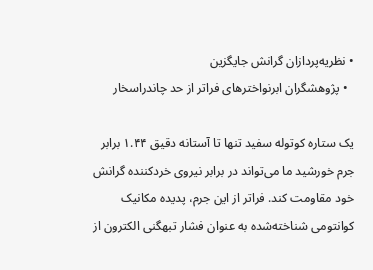• نظریه‌پردازان گرانش جایگزین
  • پژوهشگران ابرنواخترهای فراتر از حد چاندراسخار

یک ستاره کوتوله سفید تنها تا آستانه دقیق ۱.۴۴ برابر جرم خورشید ما می‌تواند در برابر نیروی خردکننده گرانش خود مقاومت کند. فراتر از این جرم، پدیده مکانیک کوانتومی شناخته‌شده به عنوان فشار تبهگنی الکترون از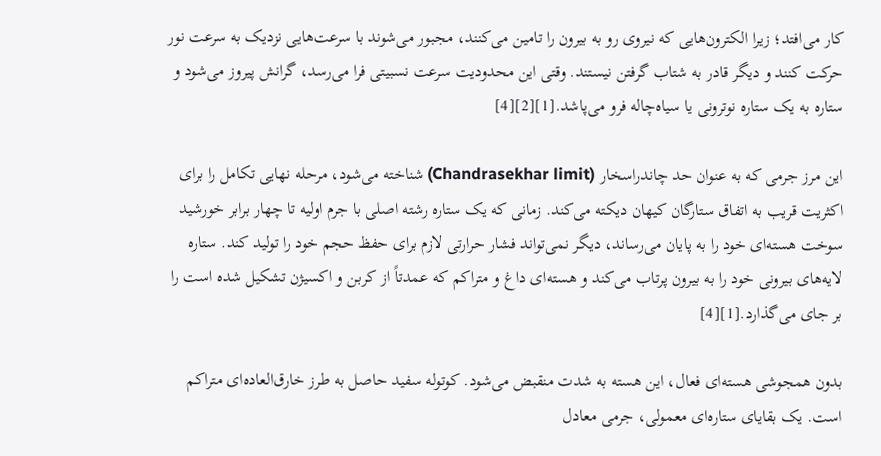کار می‌افتد؛ زیرا الکترون‌هایی که نیروی رو به بیرون را تامین می‌کنند، مجبور می‌شوند با سرعت‌هایی نزدیک به سرعت نور حرکت کنند و دیگر قادر به شتاب گرفتن نیستند. وقتی این محدودیت سرعت نسبیتی فرا می‌رسد، گرانش پیروز می‌شود و ستاره به یک ستاره نوترونی یا سیاه‌چاله فرو می‌پاشد.[1][2][4]

این مرز جرمی که به عنوان حد چاندراسخار (Chandrasekhar limit) شناخته می‌شود، مرحله نهایی تکامل را برای اکثریت قریب به اتفاق ستارگان کیهان دیکته می‌کند. زمانی که یک ستاره رشته اصلی با جرم اولیه تا چهار برابر خورشید سوخت هسته‌ای خود را به پایان می‌رساند، دیگر نمی‌تواند فشار حرارتی لازم برای حفظ حجم خود را تولید کند. ستاره لایه‌های بیرونی خود را به بیرون پرتاب می‌کند و هسته‌ای داغ و متراکم که عمدتاً از کربن و اکسیژن تشکیل شده است را بر جای می‌گذارد.[1][4]

بدون همجوشی هسته‌ای فعال، این هسته به شدت منقبض می‌شود. کوتوله سفید حاصل به طرز خارق‌العاده‌ای متراکم است. یک بقایای ستاره‌ای معمولی، جرمی معادل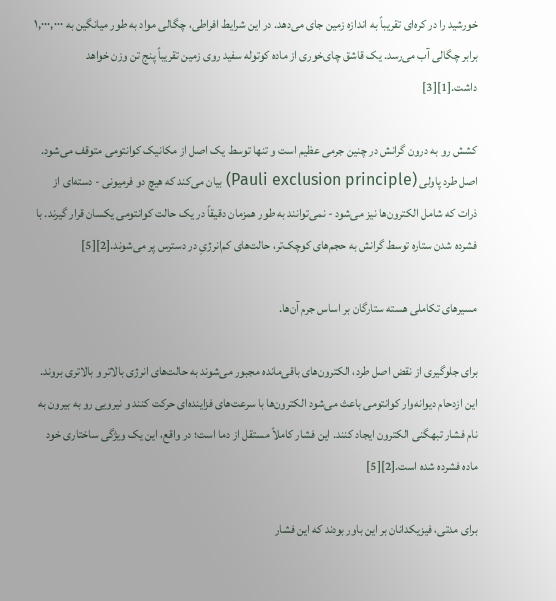خورشید را در کره‌ای تقریباً به اندازه زمین جای می‌دهد. در این شرایط افراطی، چگالی مواد به طور میانگین به ۱,۰۰۰,۰۰۰ برابر چگالی آب می‌رسد. یک قاشق چای‌خوری از ماده کوتوله سفید روی زمین تقریباً پنج تن وزن خواهد داشت.[1][3]

کشش رو به درون گرانش در چنین جرمی عظیم است و تنها توسط یک اصل از مکانیک کوانتومی متوقف می‌شود. اصل طرد پاولی (Pauli exclusion principle) بیان می‌کند که هیچ دو فرمیونی - دسته‌ای از ذرات که شامل الکترون‌ها نیز می‌شود - نمی‌توانند به طور همزمان دقیقاً در یک حالت کوانتومی یکسان قرار گیرند. با فشرده شدن ستاره توسط گرانش به حجم‌های کوچک‌تر، حالت‌های کم‌انرژیِ در دسترس پر می‌شوند.[2][5]

مسیرهای تکاملی هسته ستارگان بر اساس جرم آن‌ها.

برای جلوگیری از نقض اصل طرد، الکترون‌های باقی‌مانده مجبور می‌شوند به حالت‌های انرژی بالاتر و بالاتری بروند. این ازدحام دیوانه‌وار کوانتومی باعث می‌شود الکترون‌ها با سرعت‌های فزاینده‌ای حرکت کنند و نیرویی رو به بیرون به نام فشار تبهگنی الکترون ایجاد کنند. این فشار کاملاً مستقل از دما است؛ در واقع، این یک ویژگی ساختاری خود ماده فشرده شده است.[2][5]

برای مدتی، فیزیکدانان بر این باور بودند که این فشار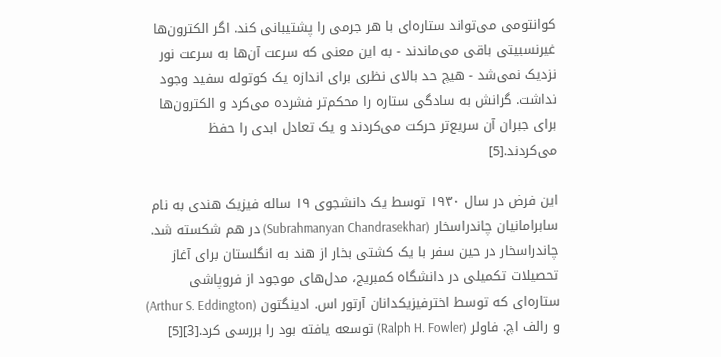کوانتومی می‌تواند ستاره‌ای با هر جرمی را پشتیبانی کند. اگر الکترون‌ها غیرنسبیتی باقی می‌ماندند - به این معنی که سرعت آن‌ها به سرعت نور نزدیک نمی‌شد - هیچ حد بالای نظری برای اندازه یک کوتوله سفید وجود نداشت. گرانش به سادگی ستاره را محکم‌تر فشرده می‌کرد و الکترون‌ها برای جبران آن سریع‌تر حرکت می‌کردند و یک تعادل ابدی را حفظ می‌کردند.[5]

این فرض در سال ۱۹۳۰ توسط یک دانشجوی ۱۹ ساله فیزیک هندی به نام سابرامانیان چاندراسخار (Subrahmanyan Chandrasekhar) در هم شکسته شد. چاندراسخار در حین سفر با یک کشتی بخار از هند به انگلستان برای آغاز تحصیلات تکمیلی در دانشگاه کمبریج، مدل‌های موجود از فروپاشی ستاره‌ای که توسط اخترفیزیکدانان آرتور اس. ادینگتون (Arthur S. Eddington) و رالف اچ. فاولر (Ralph H. Fowler) توسعه یافته بود را بررسی کرد.[3][5]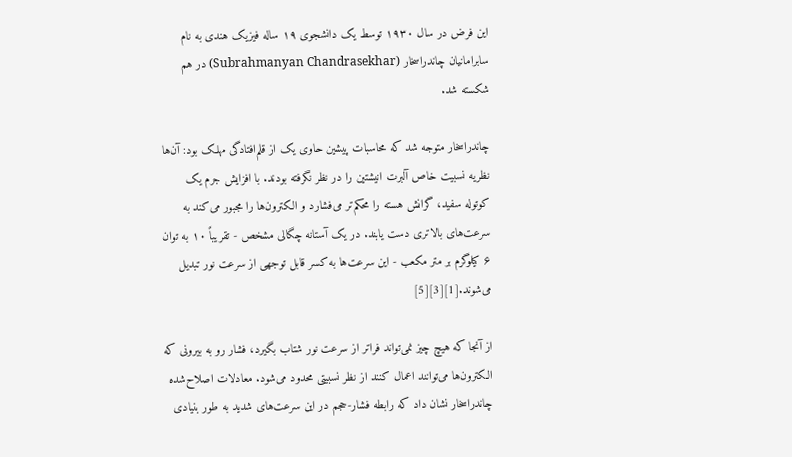این فرض در سال ۱۹۳۰ توسط یک دانشجوی ۱۹ ساله فیزیک هندی به نام سابرامانیان چاندراسخار (Subrahmanyan Chandrasekhar) در هم شکسته شد.

چاندراسخار متوجه شد که محاسبات پیشین حاوی یک از قلم‌افتادگی مهلک بود: آن‌ها نظریه نسبیت خاص آلبرت انیشتین را در نظر نگرفته بودند. با افزایش جرم یک کوتوله سفید، گرانش هسته را محکم‌تر می‌فشارد و الکترون‌ها را مجبور می‌کند به سرعت‌های بالاتری دست یابند. در یک آستانه چگالی مشخص - تقریباً ۱۰ به توان ۶ کیلوگرم بر متر مکعب - این سرعت‌ها به کسر قابل توجهی از سرعت نور تبدیل می‌شوند.[1][3][5]

از آنجا که هیچ چیز نمی‌تواند فراتر از سرعت نور شتاب بگیرد، فشار رو به بیرونی که الکترون‌ها می‌توانند اعمال کنند از نظر نسبیتی محدود می‌شود. معادلات اصلاح‌شده چاندراسخار نشان داد که رابطه فشار-حجم در این سرعت‌های شدید به طور بنیادی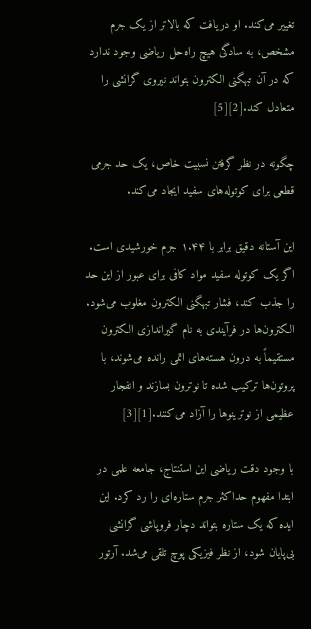تغییر می‌کند. او دریافت که بالاتر از یک جرم مشخص، به سادگی هیچ راه‌حل ریاضی وجود ندارد که در آن تبهگنی الکترون بتواند نیروی گرانشی را متعادل کند.[2][5]

چگونه در نظر گرفتن نسبیت خاص، یک حد جرمی قطعی برای کوتوله‌های سفید ایجاد می‌کند.

این آستانه دقیق برابر با ۱.۴۴ جرم خورشیدی است. اگر یک کوتوله سفید مواد کافی برای عبور از این حد را جذب کند، فشار تبهگنی الکترون مغلوب می‌شود. الکترون‌ها در فرآیندی به نام گیراندازی الکترون مستقیماً به درون هسته‌های اتمی رانده می‌شوند، با پروتون‌ها ترکیب شده تا نوترون بسازند و انفجار عظیمی از نوترینوها را آزاد می‌کنند.[1][3]

با وجود دقت ریاضی این استنتاج، جامعه علمی در ابتدا مفهوم حداکثر جرم ستاره‌ای را رد کرد. این ایده که یک ستاره بتواند دچار فروپاشی گرانشی بی‌پایان شود، از نظر فیزیکی پوچ تلقی می‌شد. آرتور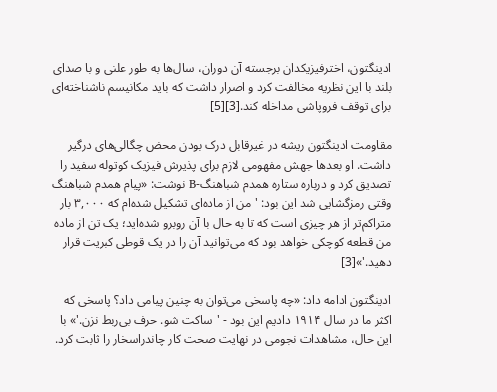ادینگتون، اخترفیزیکدان برجسته آن دوران، سال‌ها به طور علنی و با صدای بلند با این نظریه مخالفت کرد و اصرار داشت که باید مکانیسم ناشناخته‌ای برای توقف فروپاشی مداخله کند.[3][5]

مقاومت ادینگتون ریشه در غیرقابل درک بودن محض چگالی‌های درگیر داشت. او بعدها جهش مفهومی لازم برای پذیرش فیزیک کوتوله سفید را تصدیق کرد و درباره ستاره همدم شباهنگ-B نوشت: «پیام همدم شباهنگ وقتی رمزگشایی شد این بود: 'من از ماده‌ای تشکیل شده‌ام که ۳,۰۰۰ بار متراکم‌تر از هر چیزی است که تا به حال با آن روبرو شده‌اید؛ یک تن از ماده من قطعه کوچکی خواهد بود که می‌توانید آن را در یک قوطی کبریت قرار دهید.'»[3]

ادینگتون ادامه داد: «چه پاسخی می‌توان به چنین پیامی داد؟ پاسخی که اکثر ما در سال ۱۹۱۴ دادیم این بود - 'ساکت شو. حرف بی‌ربط نزن.'» با این حال، مشاهدات نجومی در نهایت صحت کار چاندراسخار را ثابت کرد.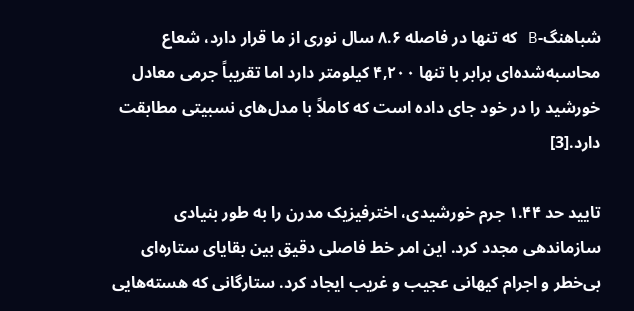شباهنگ-B که تنها در فاصله ۸.۶ سال نوری از ما قرار دارد، شعاع محاسبه‌شده‌ای برابر با تنها ۴,۲۰۰ کیلومتر دارد اما تقریباً جرمی معادل خورشید را در خود جای داده است که کاملاً با مدل‌های نسبیتی مطابقت دارد.[3]

تایید حد ۱.۴۴ جرم خورشیدی، اخترفیزیک مدرن را به طور بنیادی سازماندهی مجدد کرد. این امر خط فاصلی دقیق بین بقایای ستاره‌ای بی‌خطر و اجرام کیهانی عجیب و غریب ایجاد کرد. ستارگانی که هسته‌هایی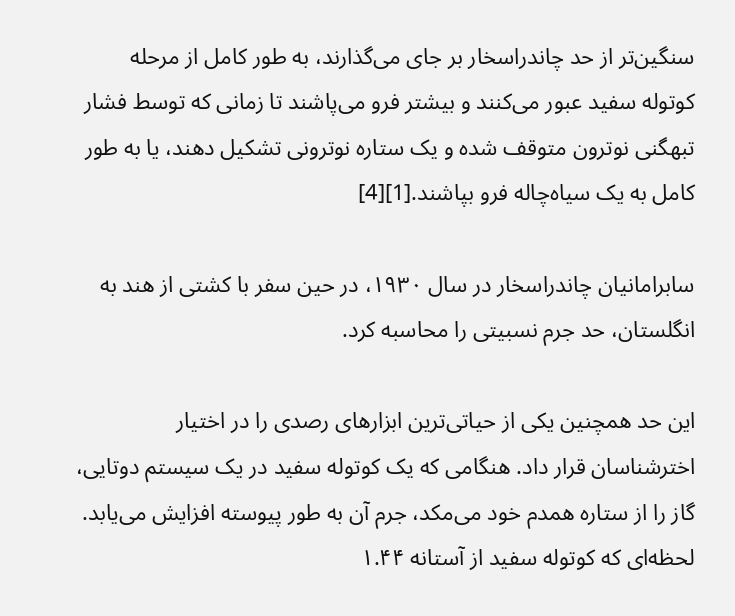سنگین‌تر از حد چاندراسخار بر جای می‌گذارند، به طور کامل از مرحله کوتوله سفید عبور می‌کنند و بیشتر فرو می‌پاشند تا زمانی که توسط فشار تبهگنی نوترون متوقف شده و یک ستاره نوترونی تشکیل دهند، یا به طور کامل به یک سیاه‌چاله فرو بپاشند.[1][4]

سابرامانیان چاندراسخار در سال ۱۹۳۰، در حین سفر با کشتی از هند به انگلستان، حد جرم نسبیتی را محاسبه کرد.

این حد همچنین یکی از حیاتی‌ترین ابزارهای رصدی را در اختیار اخترشناسان قرار داد. هنگامی که یک کوتوله سفید در یک سیستم دوتایی، گاز را از ستاره همدم خود می‌مکد، جرم آن به طور پیوسته افزایش می‌یابد. لحظه‌ای که کوتوله سفید از آستانه ۱.۴۴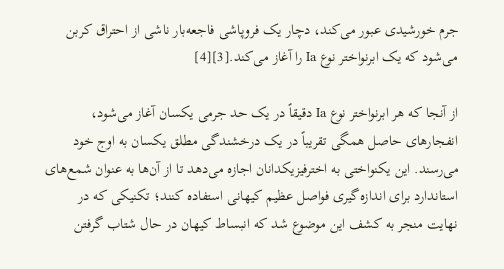جرم خورشیدی عبور می‌کند، دچار یک فروپاشی فاجعه‌بار ناشی از احتراق کربن می‌شود که یک ابرنواختر نوع Ia را آغاز می‌کند.[3][4]

از آنجا که هر ابرنواختر نوع Ia دقیقاً در یک حد جرمی یکسان آغاز می‌شود، انفجارهای حاصل همگی تقریباً در یک درخشندگی مطلق یکسان به اوج خود می‌رسند. این یکنواختی به اخترفیزیکدانان اجازه می‌دهد تا از آن‌ها به عنوان شمع‌های استاندارد برای اندازه‌گیری فواصل عظیم کیهانی استفاده کنند؛ تکنیکی که در نهایت منجر به کشف این موضوع شد که انبساط کیهان در حال شتاب گرفتن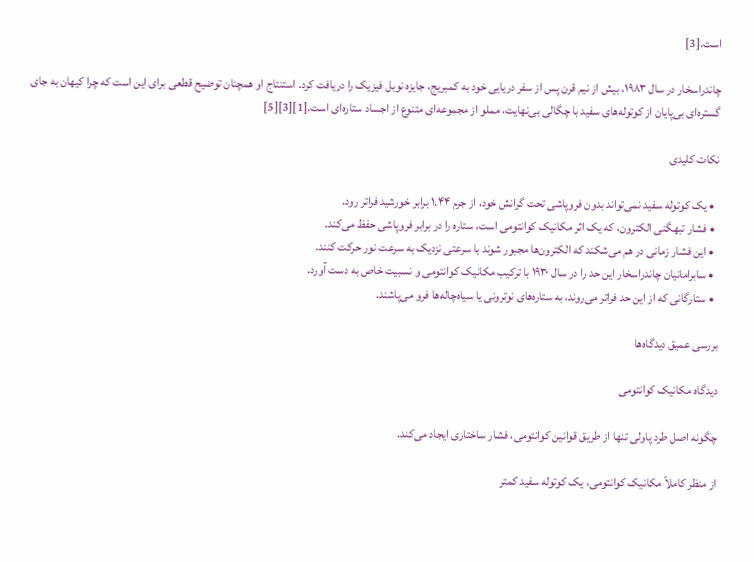است.[3]

چاندراسخار در سال ۱۹۸۳، بیش از نیم قرن پس از سفر دریایی خود به کمبریج، جایزه نوبل فیزیک را دریافت کرد. استنتاج او همچنان توضیح قطعی برای این است که چرا کیهان به جای گستره‌ای بی‌پایان از کوتوله‌های سفید با چگالی بی‌نهایت، مملو از مجموعه‌ای متنوع از اجساد ستاره‌ای است.[1][3][5]

نکات کلیدی

  • یک کوتوله سفید نمی‌تواند بدون فروپاشی تحت گرانش خود، از جرم ۱.۴۴ برابر خورشید فراتر رود.
  • فشار تبهگنی الکترون، که یک اثر مکانیک کوانتومی است، ستاره را در برابر فروپاشی حفظ می‌کند.
  • این فشار زمانی در هم می‌شکند که الکترون‌ها مجبور شوند با سرعتی نزدیک به سرعت نور حرکت کنند.
  • سابرامانیان چاندراسخار این حد را در سال ۱۹۳۰ با ترکیب مکانیک کوانتومی و نسبیت خاص به دست آورد.
  • ستارگانی که از این حد فراتر می‌روند، به ستاره‌های نوترونی یا سیاه‌چاله‌ها فرو می‌پاشند.

بررسی عمیق دیدگاه‌ها

دیدگاه مکانیک کوانتومی

چگونه اصل طرد پاولی تنها از طریق قوانین کوانتومی، فشار ساختاری ایجاد می‌کند.

از منظر کاملاً مکانیک کوانتومی، یک کوتوله سفید کمتر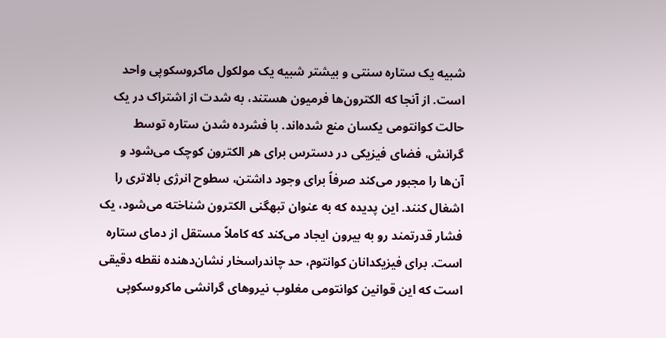شبیه یک ستاره سنتی و بیشتر شبیه یک مولکول ماکروسکوپی واحد است. از آنجا که الکترون‌ها فرمیون هستند، به شدت از اشتراک در یک حالت کوانتومی یکسان منع شده‌اند. با فشرده شدن ستاره توسط گرانش، فضای فیزیکی در دسترس برای هر الکترون کوچک می‌شود و آن‌ها را مجبور می‌کند صرفاً برای وجود داشتن، سطوح انرژی بالاتری را اشغال کنند. این پدیده که به عنوان تبهگنی الکترون شناخته می‌شود، یک فشار قدرتمند رو به بیرون ایجاد می‌کند که کاملاً مستقل از دمای ستاره است. برای فیزیکدانان کوانتوم، حد چاندراسخار نشان‌دهنده نقطه دقیقی است که این قوانین کوانتومی مغلوب نیروهای گرانشی ماکروسکوپی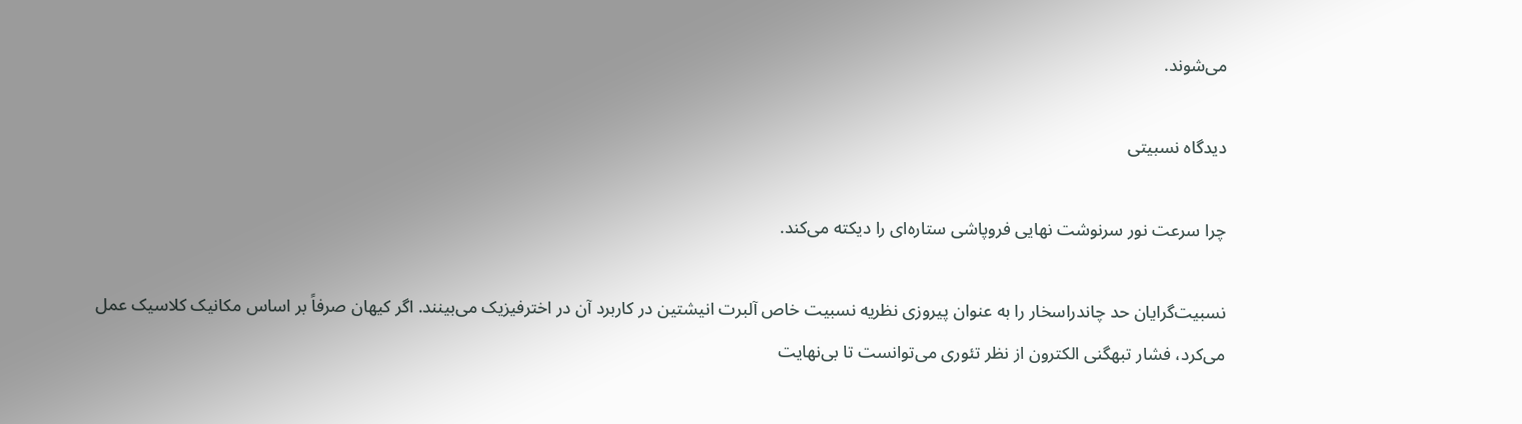می‌شوند.

دیدگاه نسبیتی

چرا سرعت نور سرنوشت نهایی فروپاشی ستاره‌ای را دیکته می‌کند.

نسبیت‌گرایان حد چاندراسخار را به عنوان پیروزی نظریه نسبیت خاص آلبرت انیشتین در کاربرد آن در اخترفیزیک می‌بینند. اگر کیهان صرفاً بر اساس مکانیک کلاسیک عمل می‌کرد، فشار تبهگنی الکترون از نظر تئوری می‌توانست تا بی‌نهایت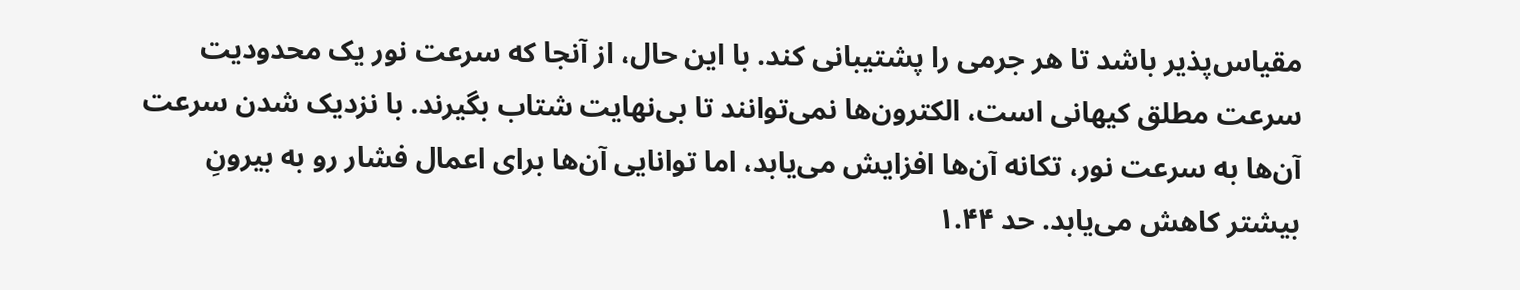مقیاس‌پذیر باشد تا هر جرمی را پشتیبانی کند. با این حال، از آنجا که سرعت نور یک محدودیت سرعت مطلق کیهانی است، الکترون‌ها نمی‌توانند تا بی‌نهایت شتاب بگیرند. با نزدیک شدن سرعت آن‌ها به سرعت نور، تکانه آن‌ها افزایش می‌یابد، اما توانایی آن‌ها برای اعمال فشار رو به بیرونِ بیشتر کاهش می‌یابد. حد ۱.۴۴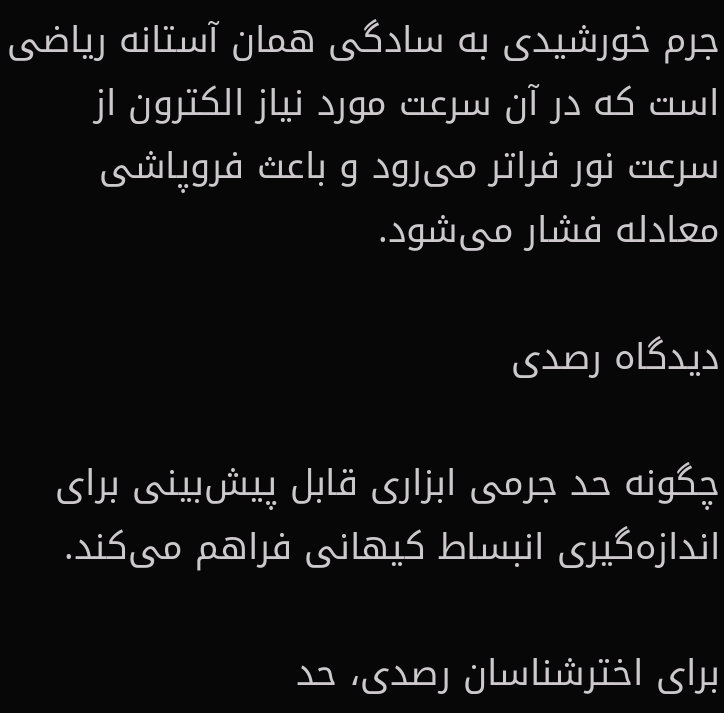جرم خورشیدی به سادگی همان آستانه ریاضی است که در آن سرعت مورد نیاز الکترون از سرعت نور فراتر می‌رود و باعث فروپاشی معادله فشار می‌شود.

دیدگاه رصدی

چگونه حد جرمی ابزاری قابل پیش‌بینی برای اندازه‌گیری انبساط کیهانی فراهم می‌کند.

برای اخترشناسان رصدی، حد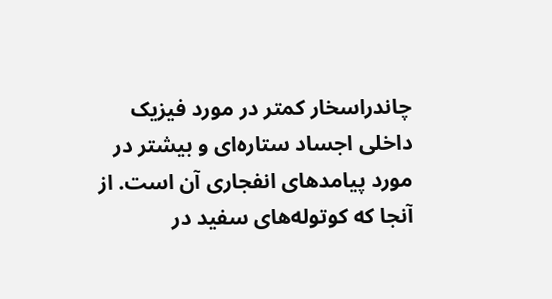چاندراسخار کمتر در مورد فیزیک داخلی اجساد ستاره‌ای و بیشتر در مورد پیامدهای انفجاری آن است. از آنجا که کوتوله‌های سفید در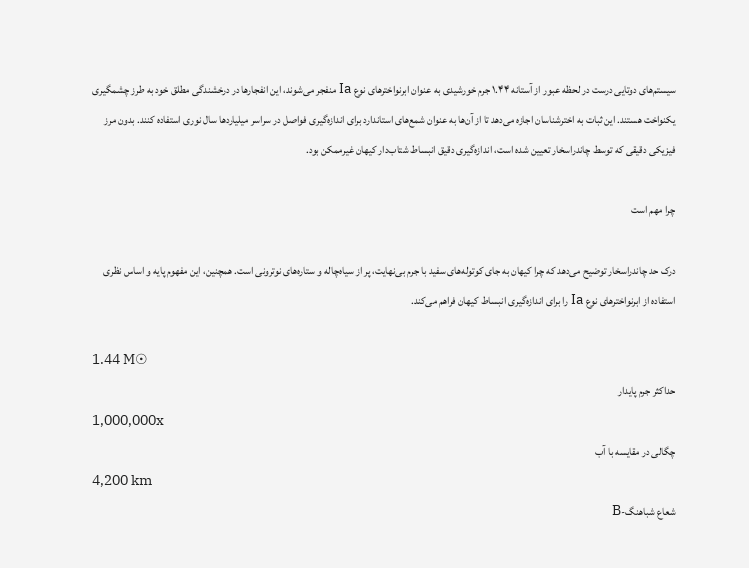سیستم‌های دوتایی درست در لحظه عبور از آستانه ۱.۴۴ جرم خورشیدی به عنوان ابرنواخترهای نوع Ia منفجر می‌شوند، این انفجارها در درخشندگی مطلق خود به طرز چشمگیری یکنواخت هستند. این ثبات به اخترشناسان اجازه می‌دهد تا از آن‌ها به عنوان شمع‌های استاندارد برای اندازه‌گیری فواصل در سراسر میلیاردها سال نوری استفاده کنند. بدون مرز فیزیکی دقیقی که توسط چاندراسخار تعیین شده است، اندازه‌گیری دقیق انبساط شتاب‌دار کیهان غیرممکن بود.

چرا مهم است

درک حد چاندراسخار توضیح می‌دهد که چرا کیهان به جای کوتوله‌های سفید با جرم بی‌نهایت، پر از سیاه‌چاله و ستاره‌های نوترونی است. همچنین، این مفهوم پایه و اساس نظری استفاده از ابرنواخترهای نوع Ia را برای اندازه‌گیری انبساط کیهان فراهم می‌کند.

1.44 M☉
حداکثر جرم پایدار
1,000,000x
چگالی در مقایسه با آب
4,200 km
شعاع شباهنگ-B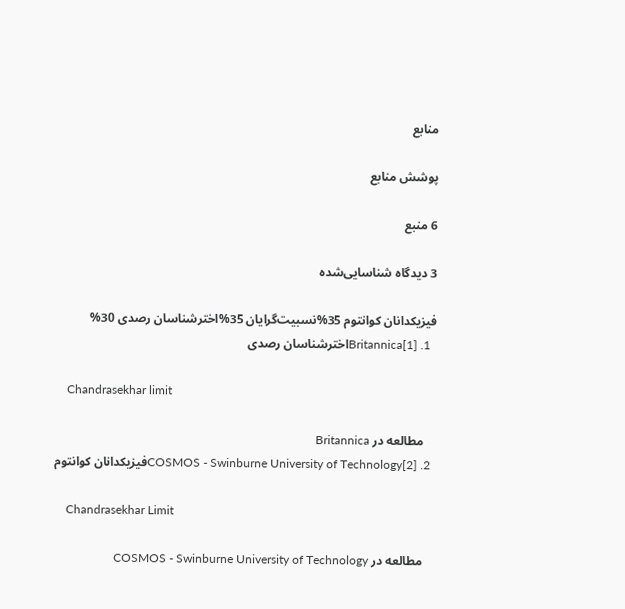منابع

پوشش منابع

6 منبع

3 دیدگاه شناسایی‌شده

فیزیکدانان کوانتوم 35%نسبیت‌گرایان 35%اخترشناسان رصدی 30%
  1. [1]Britannicaاخترشناسان رصدی

    Chandrasekhar limit

    مطالعه در Britannica
  2. [2]COSMOS - Swinburne University of Technologyفیزیکدانان کوانتوم

    Chandrasekhar Limit

    مطالعه در COSMOS - Swinburne University of Technology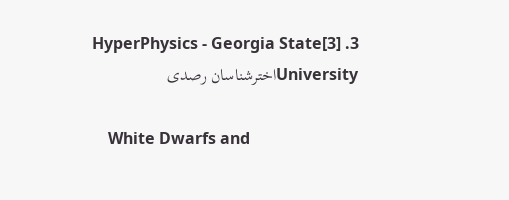3. [3]HyperPhysics - Georgia State Universityاخترشناسان رصدی

    White Dwarfs and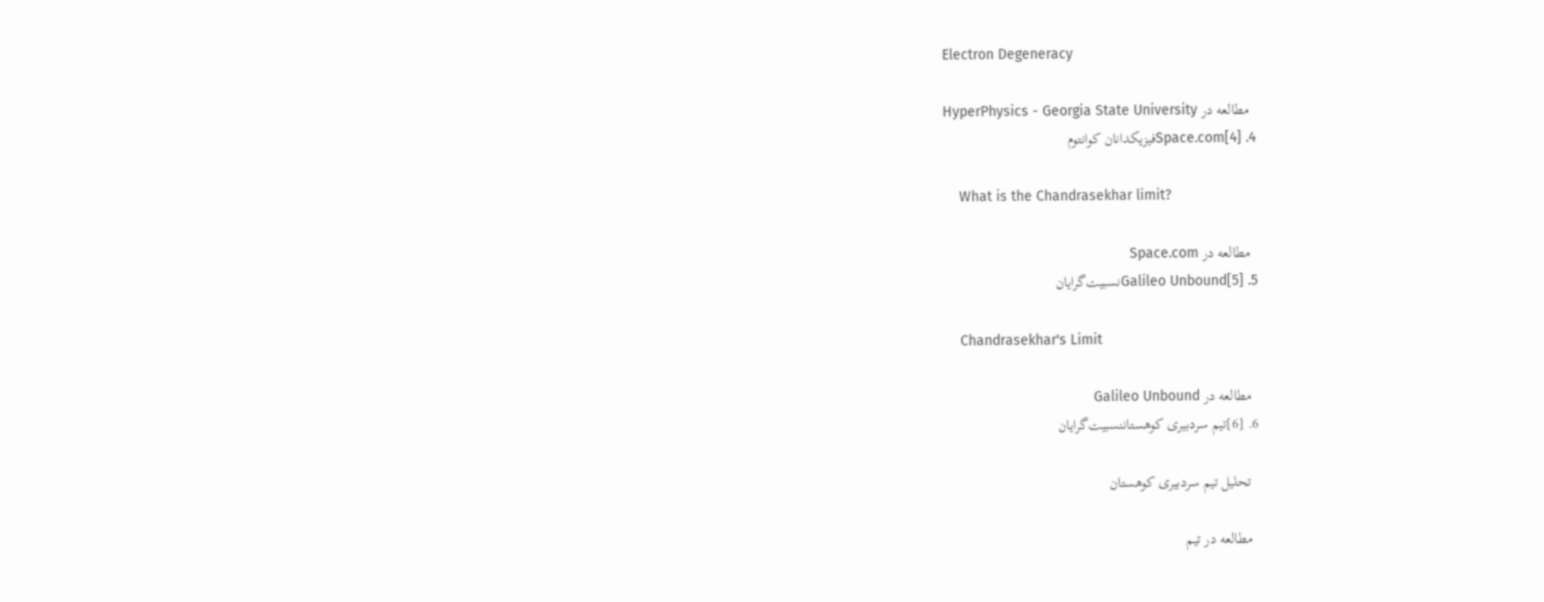Electron Degeneracy

    مطالعه در HyperPhysics - Georgia State University
  4. [4]Space.comفیزیکدانان کوانتوم

    What is the Chandrasekhar limit?

    مطالعه در Space.com
  5. [5]Galileo Unboundنسبیت‌گرایان

    Chandrasekhar's Limit

    مطالعه در Galileo Unbound
  6. [6]تیم سردبیری کوهستاننسبیت‌گرایان

    تحلیل تیم سردبیری کوهستان

    مطالعه در تیم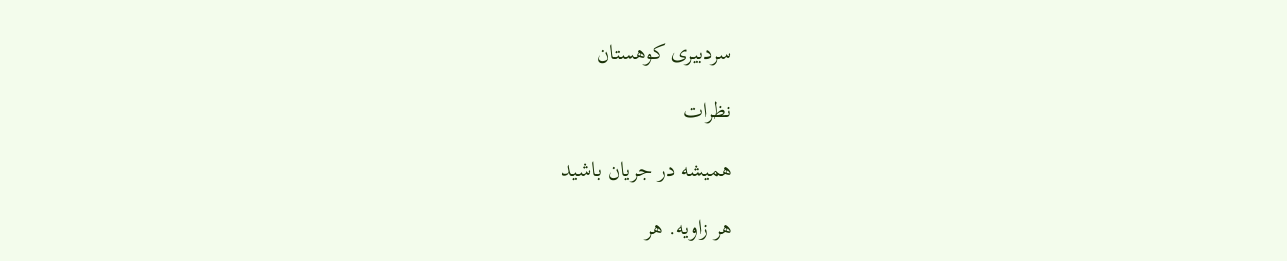سردبیری کوهستان

نظرات

همیشه در جریان باشید

هر زاویه. هر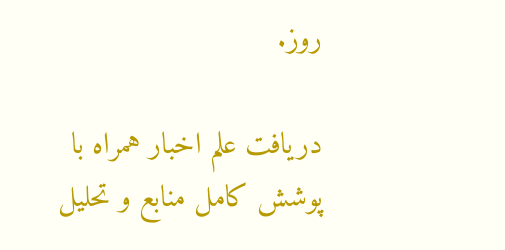روز.

دریافت علم اخبار همراه با پوشش کامل منابع و تحلیل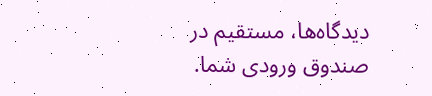دیدگاه‌ها، مستقیم در صندوق ورودی شما.